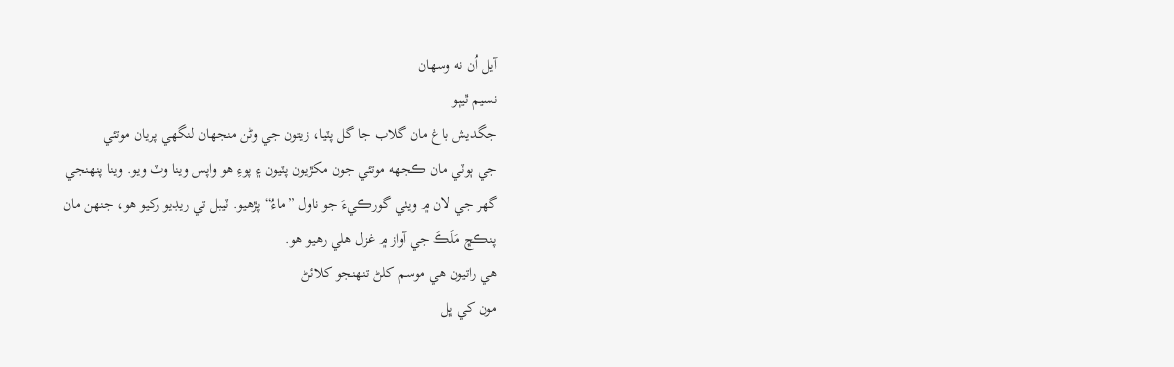آيل اُن نه وسهان
نسيم ٿيٻو
جگديش باغ مان گلاب جا گل پٽيا، زيتون جي وڻن منجهان لنگهي پريان موتئي
جي ٻوٽي مان ڪجهه موتئي جون مکڙيون پٽيون ۽ پوءِ هو واپس وينا وٽ ويو. وينا پنهنجي
گهر جي لان ۾ ويٺي گورڪيءَ جو ناول ”ماءُ“ پڙهيو. ٽيبل تي ريڊيو رکيو هو، جنهن مان
پنڪڇ مَلَڪَ جي آواز ۾ غزل هلي رهيو هو.
هي راتيون هي موسم کلڻ تنهنجو کلائڻ
مون کي ڀل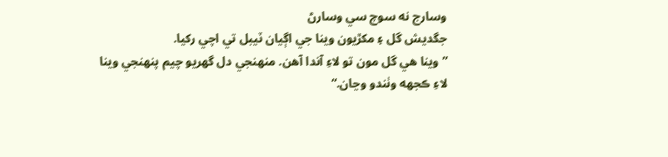وسارج نه سوچ سي وسارڻ
جگديش گل ۽ مکڙيون وينا جي اڳيان ٽيبل تي اچي رکيا.
”وينا هي گل مون تو لاءِ آندا آهن. منهنجي دل گهريو چيم پنهنجي وينا
لاءِ ڪجهه وٺندو وڃان.“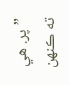”پر. هي ته ڪنهن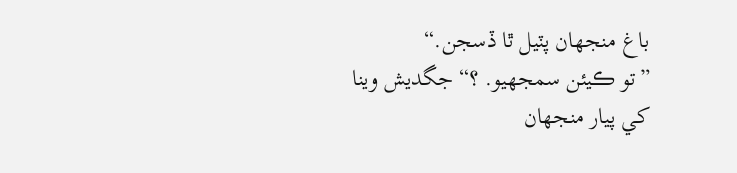باغ منجهان پٽيل ٿا ڏسجن.“
”تو ڪيئن سمجهيو. ؟“ جگديش وينا کي پيار منجهان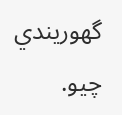گهوريندي چيو.